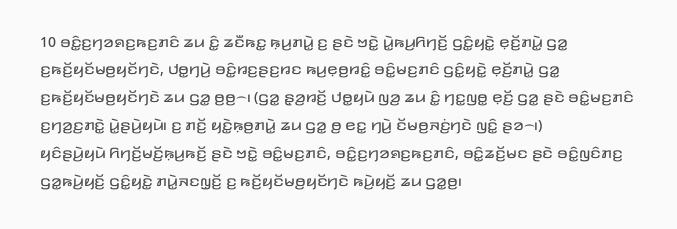10 ꤋꤢꤨ꤭ꤢ꤬ꤚꤤꤎꤢ꤬ꤒꤢ꤬ꤊꤢꤨ ꤘꤣ ꤢꤨ꤭ ꤘꤢꤪꤒꤢ꤭ ꤒ꤫ꤣ꤬ꤊꤣꤧ꤭ ꤢ꤬ ꤔꤢꤧ ꤠꤢꤧ꤭ ꤣꤧ꤭ꤒꤣ꤬ꤖꤚꤢꤩ꤬ ꤞꤢꤨ꤭ꤟꤢꤧ꤭ ꤕ꤫ꤢꤩ꤬ꤊꤣꤧ꤭ ꤞꤤ꤭ ꤢ꤬ꤒꤢꤩ꤬ꤟꤢꤩꤗꤥ꤬ꤟꤢꤩꤚꤢꤧ, ꤓꤥ꤭ꤚꤣꤧ꤬ ꤋꤢꤨ꤭ꤙꤢ꤬ꤔꤢ꤬ꤙꤢ ꤒꤣ꤬ꤕ꤫ꤥ꤬ꤙꤢꤨ꤭ ꤋꤢꤨ꤭ꤗꤢ꤬ꤊꤢꤨ ꤞꤢꤨ꤭ꤟꤢꤧ꤭ ꤕ꤫ꤢꤩ꤬ꤊꤣꤧ꤭ ꤞꤤ꤭ ꤢ꤬ꤒꤢꤩ꤬ꤟꤢꤩꤗꤥ꤬ꤟꤢꤩꤚꤢꤧ ꤘꤣ ꤞꤤ꤭ ꤥ꤬ꤥ꤬꤮꤯ (ꤞꤤ꤭ ꤔ꤫ꤤ꤬ꤙꤢꤩ꤬ ꤓꤥ꤭ꤟꤣꤧ ꤜꤤ꤬ ꤘꤣ ꤢꤨ꤭ ꤚꤢ꤭ꤜꤥ꤭ ꤕ꤫ꤢꤩ꤬ ꤞꤤ꤭ ꤔꤢꤧ ꤋꤢꤨ꤭ꤗꤢ꤬ꤊꤢꤨ ꤢ꤬ꤚꤤ꤬ꤢ꤬ꤊꤢꤧ꤭ ꤣꤧ꤭ꤔꤣꤧ꤬ꤟꤣꤧ꤯ ꤢ꤬ ꤊꤢꤩ꤬ ꤟꤢꤧ꤭ꤒ꤫ꤥ꤬ꤊꤣꤧ꤭ ꤘꤣ ꤞꤤ꤭ ꤥ꤬ ꤕꤢ꤭ ꤚꤣꤧ꤬ ꤢꤩꤗꤥ꤬ꤏꤢꤦ꤬ꤚꤢꤧ ꤜꤢꤨ꤭ ꤔꤤ꤮꤯)
ꤟꤢꤨꤔꤣꤧ꤬ꤟꤣꤧ ꤖꤚꤢꤩ꤬ꤗꤢꤩ꤬ꤒ꤫ꤣ꤬ꤒꤢꤩ꤬ ꤔꤢꤧ ꤠꤢꤧ꤭ ꤋꤢꤨ꤭ꤗꤢ꤬ꤊꤢꤨ, ꤋꤢꤨ꤭ꤢ꤬ꤚꤤꤎꤢ꤬ꤒꤢ꤬ꤊꤢꤨ, ꤋꤢꤨ꤭ꤘꤢꤩ꤬ꤗꤢ ꤔꤢꤧ ꤋꤢꤨ꤭ꤜꤢꤨꤊꤢ꤬ ꤞꤤ꤭ꤒꤣꤧ꤬ꤟꤢꤩ꤬ ꤞꤢꤨ꤭ꤟꤢꤧ꤭ ꤊꤣꤧ꤭ꤏꤢꤜ꤫ꤢꤩ꤬ ꤢ꤬ ꤒꤢꤩ꤬ꤟꤢꤩꤗꤥ꤬ꤟꤢꤩꤚꤢꤧ ꤒꤣꤧ꤬ꤟꤢꤩ꤬ ꤘꤣ ꤞꤤ꤭ꤥ꤬꤯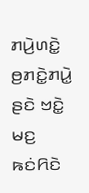ꤊꤣꤧ꤬ꤛꤢꤧ꤭ ꤥ꤬ꤊꤢꤧ꤭ꤊꤣꤧ꤭ ꤔꤢꤧ ꤠꤢꤧ꤭ ꤗꤢ꤬ ꤒꤢꤦꤖꤢꤧ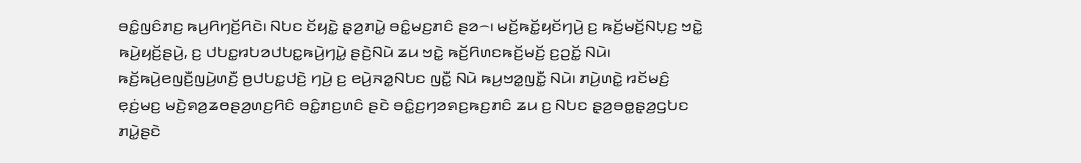ꤋꤢꤨ꤭ꤜꤢꤨꤊꤢ꤬ ꤒꤣ꤬ꤖꤚꤢꤩ꤬ꤖꤢꤧ꤯ ꤡꤝꤢ ꤢꤩꤟꤢꤧ꤭ ꤔ꤫ꤤ꤬ꤊꤣꤧ꤭ ꤋꤢꤨ꤭ꤗꤢ꤬ꤊꤢꤨ ꤔꤤ꤮꤯ ꤗꤢꤩ꤬ꤒꤢꤩ꤭ꤟꤢꤩꤚꤣꤧ꤬ ꤢ꤬ ꤒꤢꤩ꤬ꤗꤢꤩ꤬ꤡꤝ꤫ꤢ꤬ ꤠꤢꤧ꤭ ꤒꤣꤧ꤬ꤟꤢꤩ꤬ꤔꤣꤧ꤬, ꤢ꤬ ꤓꤝꤢ꤭ꤙꤝꤤꤓꤝꤢ꤭ꤒꤣꤧ꤬ꤚꤣꤧ꤭ ꤔꤢꤧ꤬ꤡꤣꤧ ꤘꤣ ꤠꤢꤧ꤭ ꤒꤢꤩ꤬ꤖꤛꤢꤒꤢꤩ꤬ꤗꤢꤩ꤬ ꤢ꤬ꤑꤢꤩ꤭ ꤡꤣꤧ꤯
ꤒꤢꤩ꤬ꤒꤣꤧ꤬ꤕꤜꤢꤪ꤬ꤜꤣꤧ꤬ꤛꤢꤪ꤬ ꤥ꤬ꤓꤝꤢ꤭ꤓꤢꤧ꤬ ꤚꤣꤧ꤬ ꤢ꤬ ꤕꤣꤧ꤬ꤏꤤ꤭ꤡꤝꤢ ꤜꤢꤪ꤭ ꤡꤣꤧ ꤒꤣ꤬ꤠꤤ꤭ꤜꤢꤪ꤭ ꤡꤣꤧ꤯ ꤊꤣꤧ꤬ꤛꤢꤧ꤭ ꤙꤢꤩꤗꤢꤨ꤬ ꤕ꤫ꤢꤦ꤬ꤗꤢ꤬ ꤗꤢꤧ꤬ꤎꤤ꤬ꤘꤥꤔꤤ꤬ꤛꤢ꤬ꤖꤢꤨ ꤋꤢꤨ꤭ꤊꤢ꤬ꤛꤢꤨ ꤔꤢꤧ ꤋꤢꤨ꤭ꤢ꤬ꤚꤤꤎꤢ꤬ꤒꤢ꤬ꤊꤢꤨ ꤘꤣ ꤢ꤬ ꤡꤝꤢ ꤔ꤫ꤤ꤬ꤋꤥ꤭ꤔ꤫ꤤ꤬ꤞꤝꤢ ꤊꤣꤧ꤭ꤔꤢꤧ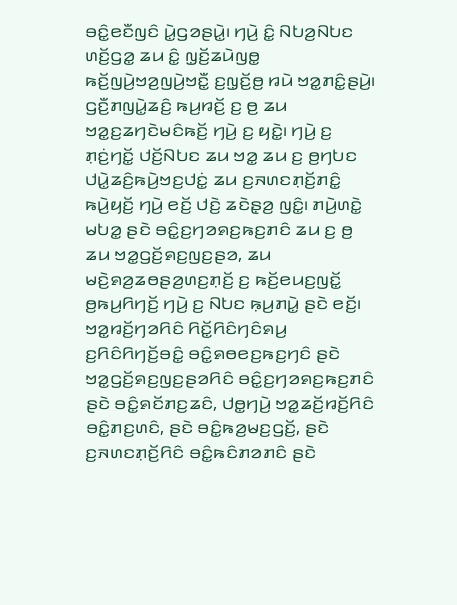ꤋꤢꤨ꤭ꤕꤢꤪꤜꤢꤨ ꤣꤧ꤭ꤞꤤꤔꤣꤧ꤭꤯ ꤚꤣꤧ꤬ ꤢꤨ꤭ ꤡꤝꤤ꤬ꤡꤝꤢ ꤛꤢꤩ꤬ꤞꤤ꤭ ꤘꤣ ꤢꤨ꤭ ꤜ꤫ꤢꤩ꤬ꤘꤣꤧꤜꤥ꤭ ꤒꤢꤩ꤬ꤜꤣꤧ꤬ꤠꤤ꤬ꤜꤣꤧ꤬ꤠꤢꤪ꤭ ꤢ꤬ꤜ꤫ꤢꤩ꤬ꤥ꤬ ꤙꤣꤧ ꤠꤤ꤭ꤊꤢꤨ꤭ꤔꤣꤧ꤬꤯
ꤞꤢꤪ꤬ꤊꤜꤣꤧ꤭ꤘꤢꤨ꤬ ꤒꤣ꤬ꤙꤢꤩ꤬ ꤢ꤬ ꤥ꤬ ꤘꤣ ꤠꤤ꤭ꤢ꤬ꤘꤚꤢꤧꤗꤢꤨꤒꤢꤩ꤬ ꤚꤣꤧ꤬ ꤢ꤬ ꤟꤢꤧ꤭꤯ ꤚꤣꤧ꤬ ꤢ꤬ ꤊ꤫ꤢꤦ꤬ꤚꤢꤩ꤭ ꤓꤢꤩ꤬ꤡꤝꤢ ꤘꤣ ꤠꤤ꤭ ꤘꤣ ꤢ꤬ ꤥ꤬ꤚꤝꤢ ꤓꤣꤧ꤭ꤘꤢꤨ꤬ꤒꤣꤧ꤬ꤠꤢ꤬ꤓꤢꤦ꤭ ꤘꤣ ꤢ꤬ꤏꤛꤢꤊ꤫ꤢꤩ꤬ꤊꤢꤨ꤭ ꤒꤣꤧ꤬ꤟꤢꤩ꤬ ꤚꤣꤧ꤬ ꤕꤢꤩ꤬ ꤓꤢꤧ꤬ ꤘꤢꤧꤔ꤫ꤤ꤬ ꤜꤢꤨ꤭꤯ ꤊꤣꤧ꤬ꤛꤢꤧ꤭ ꤗꤝꤤ꤭ ꤔꤢꤧ ꤋꤢꤨ꤭ꤢ꤬ꤚꤤꤎꤢ꤬ꤒꤢ꤬ꤊꤢꤨ ꤘꤣ ꤢ꤬ ꤥ꤬ ꤘꤣ ꤠꤤ꤭ꤞꤢꤩ꤬ꤎꤢ꤬ꤜꤢ꤬ꤔꤤ, ꤘꤣ ꤗꤢꤧ꤬ꤎꤤ꤬ꤘꤥꤔꤤ꤬ꤛꤢ꤬ꤊ꤫ꤢꤩ꤬ ꤢ꤬ ꤒꤢꤩ꤬ꤕꤣꤢ꤬ꤜꤢꤩ꤭ ꤥ꤬ꤒꤣ꤬ꤖꤚꤢꤩ꤬ ꤚꤣꤧ꤬ ꤢ꤬ ꤡꤝꤢ ꤒ꤫ꤣ꤬ꤊꤣꤧ꤭ ꤔꤢꤧ ꤕꤢꤩ꤬꤯
ꤠꤤ꤭ꤙꤢꤩ꤬ꤚꤤꤖꤢꤨ ꤖꤢꤩ꤭ꤖꤢꤨꤚꤢꤨꤎꤣ꤬ ꤢ꤬ꤖꤢꤨꤖꤚꤢꤩ꤬ꤋꤢꤨ꤭ ꤋꤢꤨ꤭ꤎꤥꤕꤢ꤬ꤒꤢ꤬ꤚꤢꤨ ꤔꤢꤧ ꤠꤤ꤭ꤞꤢꤩ꤬ꤎꤢ꤬ꤜꤢ꤬ꤔꤤꤖꤢꤨ ꤋꤢꤨ꤭ꤢ꤬ꤚꤤꤎꤢ꤬ꤒꤢ꤬ꤊꤢꤨ ꤔꤢꤧ ꤋꤢꤨ꤭ꤎꤢꤩꤊꤢ꤬ꤘꤢꤨ, ꤓꤥ꤭ꤚꤣꤧ꤬ ꤠꤤ꤭ꤘꤢꤩ꤬ꤙꤢꤩ꤬ꤖꤢꤨ ꤋꤢꤨ꤭ꤊꤢ꤬ꤛꤢꤨ, ꤔꤢꤧ ꤋꤢꤨ꤭ꤒꤤ꤬ꤗꤢ꤬ꤞꤢꤩ꤬, ꤔꤢꤧ ꤢ꤬ꤏꤛꤢꤊ꤫ꤢꤩ꤬ꤖꤢꤨ ꤋꤢꤨ꤭ꤒꤢꤨꤊꤤꤊꤢꤨ ꤔꤢꤧ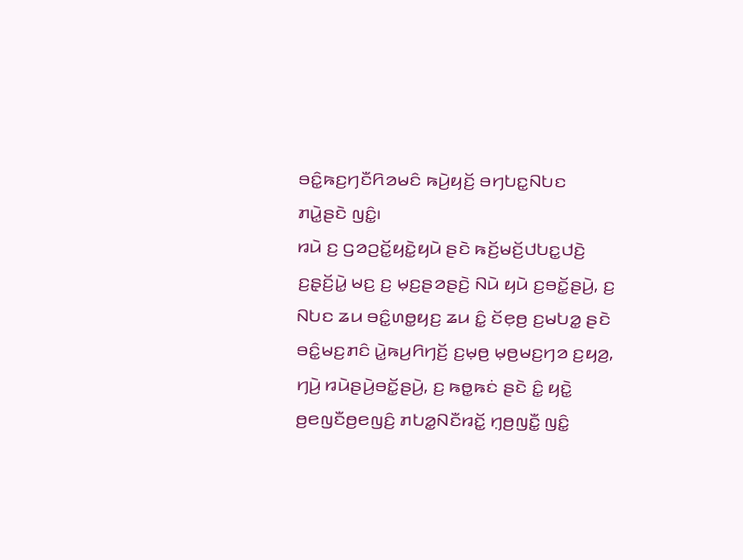ꤋꤢꤨ꤭ꤒꤢ꤬ꤚꤢꤪꤖꤤꤗꤢꤨ ꤒꤣꤧ꤬ꤟꤢꤩ꤬ ꤋꤚꤝꤢ꤭ꤡꤝꤢ ꤊꤣꤧ꤭ꤔꤢꤧ ꤜꤢꤨ꤭꤯
ꤙꤣꤧ ꤢ꤬ ꤞꤤꤑꤢꤩ꤭ꤟꤢꤧ꤭ꤟꤣꤧ ꤔꤢꤧ ꤒꤢꤩ꤬ꤗꤢꤩ꤬ꤓꤝꤢ꤭ꤓꤢꤧ꤬ ꤢ꤬ꤔ꤫ꤢꤩ꤬ꤣꤧ꤭ ꤗꤢ꤬ ꤢ꤬ ꤗ꤫ꤢ꤬ꤔꤤꤔꤢꤧ꤬ ꤡꤣꤧ ꤟꤣꤧ ꤢ꤬ꤋꤢꤩ꤭ꤔꤣꤧ꤬, ꤢ꤬ ꤡꤝꤢ ꤘꤣ ꤋꤢꤨ꤭ꤛꤥ꤭ꤟꤢ꤬ ꤘꤣ ꤢꤨ꤭ ꤢꤩꤕ꤫ꤥ꤬ ꤢ꤬ꤗꤝꤤ꤭ ꤔꤢꤧ ꤋꤢꤨ꤭ꤗꤢ꤬ꤊꤢꤨ ꤣꤧ꤭ꤒꤣ꤬ꤖꤚꤢꤩ꤬ ꤢ꤬ꤗ꤫ꤥ꤬ ꤗ꤫ꤥ꤬ꤗꤢ꤬ꤚꤤ ꤢ꤬ꤟꤤ꤬, ꤚꤣꤧ꤬ ꤙꤣꤧꤔꤣꤧ꤬ꤋꤢꤩ꤭ꤔꤣꤧ꤬, ꤢ꤬ ꤒꤥ꤭ꤒꤢꤦ ꤔꤢꤧ ꤢꤨ꤭ ꤟꤢꤧ꤭ ꤥ꤬ꤕꤜꤢꤪꤥ꤬ꤕꤜꤢꤨ꤬ ꤊꤝꤤ꤭ꤡꤢꤪꤙꤢꤩ꤭ ꤚ꤫ꤥ꤬ꤜꤢꤪ꤭ ꤜꤢꤨ꤭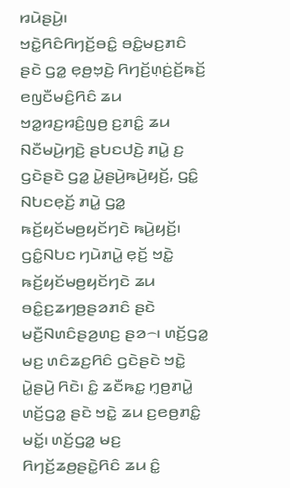ꤙꤣꤧꤔꤣꤧ꤬꤯
ꤠꤢꤧ꤭ꤖꤢꤨꤖꤚꤢꤩ꤬ꤋꤢꤨ꤭ ꤋꤢꤨ꤭ꤗꤢ꤬ꤊꤢꤨ ꤔꤢꤧ ꤞꤤ꤭ ꤕ꤫ꤥ꤬ꤠ꤫ꤢꤧ꤬ ꤖꤚꤢꤩ꤬ꤛ꤫ꤢꤦ꤬ꤢꤩ꤬ꤒꤢꤩ꤬ ꤕꤜꤢꤪꤗꤢꤨ꤬ꤖꤢꤨ ꤘꤣ ꤠꤤ꤭ꤙꤢ꤬ꤙꤢꤨ꤬ꤜꤥ꤬ ꤢ꤬ꤊꤢꤨ꤭ ꤘꤣ ꤡꤢꤪꤗꤣꤧ꤬ꤚꤢꤧ꤬ ꤔꤝꤢꤓꤢꤧ꤬ ꤊꤣꤧ꤭ ꤢ꤬ ꤞꤢꤧꤔꤢꤧ ꤞꤤ꤭ ꤣꤧ꤭ꤔꤣꤧ꤬ꤒꤣꤧ꤬ꤟꤢꤩ꤬, ꤞꤢꤨ꤭ ꤡꤝꤢꤕ꤫ꤢꤩ꤬ ꤊꤣꤧ꤭ ꤞꤤ꤭ ꤒꤢꤩ꤬ꤟꤢꤩꤗꤥ꤬ꤟꤢꤩꤚꤢꤧ ꤒꤣꤧ꤬ꤟꤢꤩ꤬꤯
ꤞꤢꤨ꤭ꤡꤝꤢ ꤚꤣꤧꤊꤣꤧ꤭ ꤕ꤫ꤢꤩ꤬ ꤠꤢꤧ꤭ ꤒꤢꤩ꤬ꤟꤢꤩꤗꤥ꤬ꤟꤢꤩꤚꤢꤧ ꤘꤣ ꤋꤢꤨ꤭ꤢ꤬ꤘꤚꤥ꤬ꤔꤤꤊꤢꤨ ꤔꤢꤧ ꤗꤢꤪ꤬ꤡꤛꤢꤨꤔꤤ꤬ꤛꤢ꤬ ꤔꤤ꤮꤯ ꤛꤢꤩ꤬ꤞꤤ꤭ ꤗꤢ꤬ ꤛꤢꤨꤘꤢ꤬ꤖꤢꤨ ꤞꤢꤧꤔꤢꤧ ꤠꤢꤧ꤭ ꤣꤧ꤭ꤔꤣꤧ꤬ ꤖꤢꤧ꤯ ꤢꤨ꤭ ꤘꤢꤪꤒꤢ꤭ ꤚ꤫ꤥ꤬ꤊꤣꤧ꤭ ꤛꤢꤩ꤬ꤞꤤ꤭ ꤔꤢꤧ ꤠꤢꤧ꤭ ꤘꤣ ꤢ꤬ꤕꤥ꤬ꤊꤢꤨ꤭ ꤗꤢꤩ꤭꤯ ꤛꤢꤩ꤬ꤞꤤ꤭ ꤗꤢ꤬ ꤖꤚꤢꤩ꤬ꤘꤥ꤬ꤔꤢꤧ꤭ꤖꤢꤨ ꤘꤣ ꤢꤨ꤭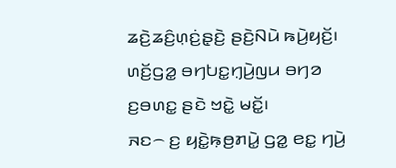ꤘꤢꤧ꤬ꤘꤢꤨ꤬ꤛ꤫ꤢꤦ꤬ꤔ꤫ꤢꤧ꤬ ꤔꤢꤧ꤬ꤡꤣꤧ ꤒꤣꤧ꤬ꤟꤢꤩ꤬꤯ ꤛꤢꤩ꤬ꤞꤤ꤭ ꤋꤚꤝꤢ꤭ꤚ꤫ꤣꤧ꤬ꤜꤣ ꤋꤚꤤ ꤢ꤬ꤋꤛꤢ꤭ ꤔꤢꤧ ꤠꤢꤧ꤭ ꤗꤢꤩ꤭꤯
ꤏꤢ꤮ ꤢ꤬ ꤟꤢꤧ꤭ꤒ꤫ꤥ꤬ꤊꤣꤧ꤭ ꤞꤤ꤭ ꤕꤢ꤭ ꤚꤣꤧ꤬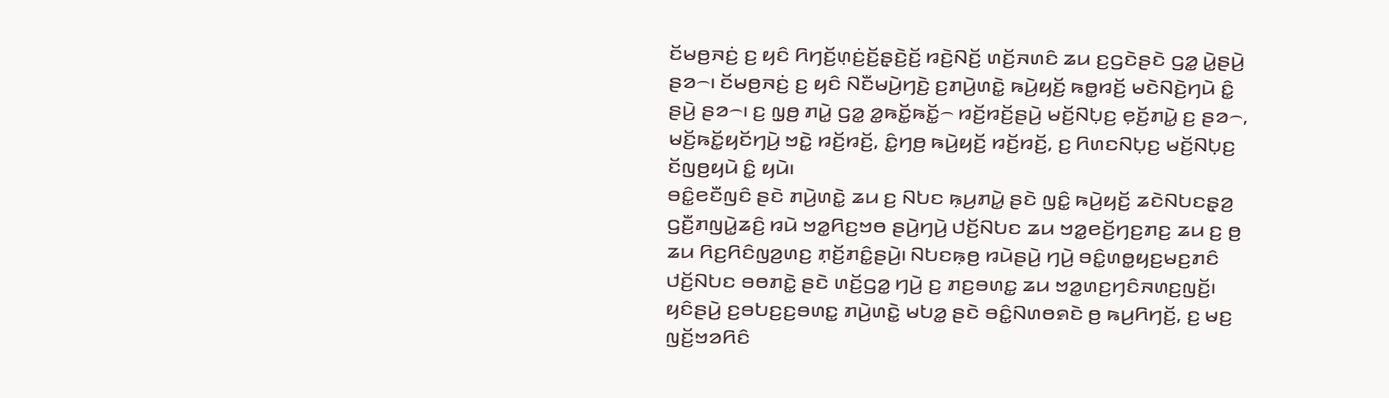ꤢꤩꤗꤥ꤬ꤏꤢꤦ꤬ ꤢ꤬ ꤟꤢꤨ ꤖꤚꤢꤩ꤬ꤛ꤫ꤢꤦ꤬ꤢꤩ꤬ꤔ꤫ꤢꤧ꤬ꤢꤩ꤬ ꤙꤢꤧ꤬ꤡꤢꤩ꤬ ꤛꤢꤩ꤬ꤏꤛꤢꤨ ꤘꤣ ꤢ꤬ꤞꤢꤧꤔꤢꤧ ꤞꤤ꤭ ꤣꤧ꤭ꤔꤣꤧ꤬ ꤔꤤ꤮꤯ ꤢꤩꤗꤥ꤬ꤏꤢꤦ꤬ ꤢ꤬ ꤟꤢꤨ ꤡꤢꤪꤗꤣꤧ꤬ꤚꤢꤧ꤬ ꤢ꤬ꤊꤣꤧ꤬ꤛꤢꤧ꤭ ꤒꤣꤧ꤬ꤟꤢꤩ꤬ ꤒꤥ꤭ꤙꤢꤩ꤬ ꤗꤢꤧꤡꤢꤧ꤬ꤚꤣꤧ ꤢꤨ꤭ ꤔꤣꤧ꤬ ꤔꤤ꤮꤯ ꤢ꤬ ꤜ꤫ꤥ꤬ ꤊꤣꤧ꤭ ꤞꤤ꤭ ꤤ꤭ꤒꤢꤩ꤭ꤒꤢꤩ꤭꤮ ꤙꤢꤩ꤬ꤙꤢꤩ꤬ꤔꤣꤧ꤬ ꤗꤢꤩ꤬ꤡꤝ꤫ꤢ꤬ ꤕ꤫ꤢꤩ꤬ꤊꤣꤧ꤭ ꤢ꤬ ꤔꤤ꤮, ꤗꤢꤩ꤬ꤒꤢꤩ꤭ꤟꤢꤩꤚꤣꤧ꤬ ꤠꤢꤧ꤭ ꤙꤢꤩ꤬ꤙꤢꤩ꤬, ꤢꤨ꤭ꤚꤥ꤬ ꤒꤣꤧ꤬ꤟꤢꤩ꤬ ꤙꤢꤩ꤬ꤙꤢꤩ꤬, ꤢ꤬ ꤖꤛꤢꤡꤝ꤫ꤢ꤬ ꤗꤢꤩ꤬ꤡꤝ꤫ꤢ꤬ ꤢꤩꤜꤥ꤬ꤟꤣꤧ ꤢꤨ꤭ ꤟꤣꤧ꤯
ꤋꤢꤨ꤭ꤕꤢꤪꤜꤢꤨ ꤔꤢꤧ ꤊꤣꤧ꤬ꤛꤢꤧ꤭ ꤘꤣ ꤢ꤬ ꤡꤝꤢ ꤒ꤫ꤣ꤬ꤊꤣꤧ꤭ ꤔꤢꤧ ꤜꤢꤨ꤭ ꤒꤣꤧ꤬ꤟꤢꤩ꤬ ꤘꤢꤧꤡꤝꤢꤔ꤫ꤤ꤬ ꤞꤢꤪ꤬ꤊꤜꤣꤧ꤭ꤘꤢꤨ꤬ ꤙꤣꤧ ꤠꤤ꤭ꤖꤢ꤬ꤠꤥ ꤔꤣꤧ꤬ꤚꤣꤧ꤬ ꤓꤢꤩ꤬ꤡꤝꤢ ꤘꤣ ꤠꤤ꤭ꤕꤢꤩ꤬ꤚꤢ꤬ꤊꤢ꤬ ꤘꤣ ꤢ꤬ ꤥ꤬ ꤘꤣ ꤖꤢ꤬ꤖꤢꤨꤜꤤ꤬ꤛꤢ꤬ ꤊ꤫ꤢꤩ꤬ꤊꤢꤨ꤭ꤔꤣꤧ꤬꤯ ꤡꤝꤢꤒ꤫ꤥ꤬ ꤙꤣꤧꤔꤣꤧ꤬ ꤚꤣꤧ꤬ ꤋꤢꤨ꤭ꤛꤥ꤭ꤟꤢ꤬ꤗꤢ꤬ꤊꤢꤨ ꤓꤢꤩ꤬ꤡꤝꤢ ꤋꤥꤊꤢꤧ꤭ ꤔꤢꤧ ꤛꤢꤩ꤬ꤞꤤ꤭ ꤚꤣꤧ꤬ ꤢ꤬ ꤊꤢ꤬ꤋꤛꤢ꤭ ꤘꤣ ꤠꤤ꤭ꤛꤢ꤬ꤚꤢꤨꤏꤛꤢ꤬ꤜꤢꤩ꤬꤯
ꤟꤢꤨꤔꤣꤧ꤬ ꤢ꤬ꤋꤝꤢ꤬ꤢ꤬ꤋꤛꤢ꤭ ꤊꤣꤧ꤬ꤛꤢꤧ꤭ ꤗꤝꤤ꤭ ꤔꤢꤧ ꤋꤢꤨ꤭ꤡꤛꤥꤎꤢꤧ ꤥ꤬ ꤒꤣ꤬ꤖꤚꤢꤩ꤬, ꤢ꤬ ꤗꤢ꤬ ꤜꤢꤩ꤬ꤠꤤꤖꤢꤨ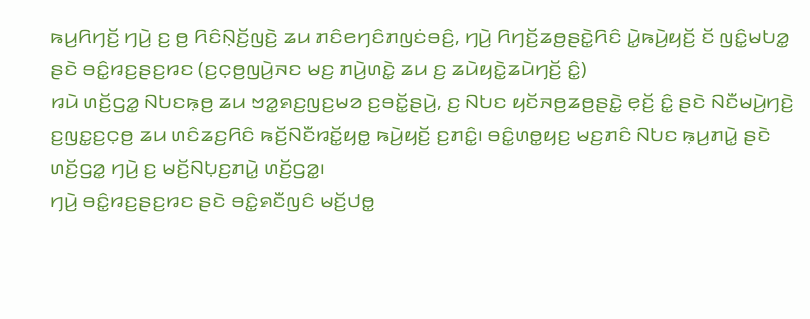ꤒꤣ꤬ꤖꤚꤢꤩ꤬ ꤚꤣꤧ꤬ ꤢ꤬ ꤥ꤬ ꤖꤢꤨꤡ꤫ꤢꤩ꤬ꤜꤢꤧ꤬ ꤘꤣ ꤊꤢꤨꤕꤚꤢꤨꤊꤜꤢꤦꤋꤢꤨ꤬, ꤚꤣꤧ꤬ ꤖꤚꤢꤩ꤬ꤘꤥ꤬ꤔꤢꤧ꤭ꤖꤢꤨ ꤣꤧ꤭ꤒꤣꤧ꤬ꤟꤢꤩ꤬ ꤢꤩ ꤜꤢꤨ꤭ꤗꤝꤤ꤭ ꤔꤢꤧ ꤋꤢꤨ꤭ꤙꤢ꤬ꤔꤢ꤬ꤙꤢ (ꤢ꤬ꤍ꤫ꤥ꤬ꤜꤣꤧ꤬ꤏꤢ ꤗꤢ꤬ ꤊꤣꤧ꤬ꤛꤢꤧ꤭ ꤘꤣ ꤢ꤬ ꤘꤣꤧꤟꤢꤧ꤭ꤘꤣꤧꤚꤢꤩ꤬ ꤢꤨ꤭)
ꤙꤣꤧ ꤛꤢꤩ꤬ꤞꤤ꤭ ꤡꤝꤢꤒ꤫ꤥ꤬ ꤘꤣ ꤠꤤ꤭ꤎꤢ꤬ꤜꤢ꤬ꤗꤤ ꤢ꤬ꤋꤢꤩ꤭ꤔꤣꤧ꤬, ꤢ꤬ ꤡꤝꤢ ꤟꤢꤩꤏꤥ꤬ꤘꤥ꤬ꤔꤢꤧ꤭ ꤕ꤫ꤢꤩ꤬ ꤢꤨ꤭ ꤔꤢꤧ ꤡꤢꤪꤗꤣꤧ꤬ꤚꤢꤧ꤬ ꤢ꤬ꤜꤢ꤭ꤢ꤬ꤍ꤫ꤥ꤬ ꤘꤣ ꤛꤢꤨꤘꤢ꤬ꤖꤢꤨ ꤒꤢꤩ꤬ꤡꤢꤪꤙꤢꤩ꤭ꤟꤥ꤭ ꤒꤣꤧ꤬ꤟꤢꤩ꤬ ꤢ꤬ꤊꤢꤨ꤭꤯ ꤋꤢꤨ꤭ꤛꤥ꤭ꤟꤢ꤬ ꤗꤢ꤬ꤊꤢꤨ ꤡꤝꤢ ꤒ꤫ꤣ꤬ꤊꤣꤧ꤭ ꤔꤢꤧ ꤛꤢꤩ꤬ꤞꤤ꤭ ꤚꤣꤧ꤬ ꤢ꤬ ꤗꤢꤩ꤬ꤡꤝ꤫ꤢ꤬ꤊꤣꤧ꤭ ꤛꤢꤩ꤬ꤞꤤ꤭꤯
ꤚꤣꤧ꤬ ꤋꤢꤨ꤭ꤙꤢ꤬ꤔꤢ꤬ꤙꤢ ꤔꤢꤧ ꤋꤢꤨ꤭ꤎꤢꤪꤜꤢꤨ ꤗꤢꤩ꤬ꤓꤥ꤭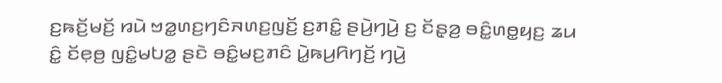ꤢ꤬ꤒꤢꤩ꤬ꤗꤢꤩ꤬ ꤙꤣꤧ ꤠꤤ꤭ꤛꤢ꤬ꤚꤢꤨꤏꤛꤢ꤬ꤜꤢꤩ꤬ ꤢ꤬ꤊꤢꤨ꤭ ꤔꤣꤧ꤬ꤚꤣꤧ꤬ ꤢ꤬ ꤢꤩꤔ꤫ꤤ꤬ ꤋꤢꤨ꤭ꤛꤥ꤭ꤟꤢ꤬ ꤘꤣ ꤢꤨ꤭ ꤢꤩꤕ꤫ꤥ꤬ ꤜꤢꤨ꤭ꤗꤝꤤ꤭ ꤔꤢꤧ ꤋꤢꤨ꤭ꤗꤢ꤬ꤊꤢꤨ ꤣꤧ꤭ꤒꤣ꤬ꤖꤚꤢꤩ꤬ ꤚꤣꤧ꤬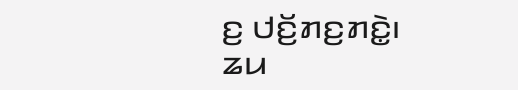ꤢ꤬ ꤓꤢꤩ꤬ꤊꤢ꤬ꤊꤢꤧ꤭꤯
ꤘꤣ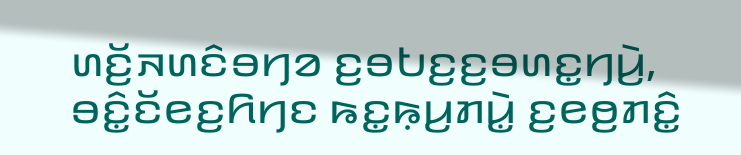ꤛꤢꤩ꤬ꤏꤛꤢꤨꤋꤚꤤ ꤢ꤬ꤋꤝꤢ꤬ꤢ꤬ꤋꤛꤢ꤭ꤚꤣꤧ꤬, ꤋꤢꤨ꤭ꤢꤩꤕꤢ꤬ꤖꤚꤢ ꤒꤢ꤭ꤒ꤫ꤣ꤬ꤊꤣꤧ꤭ ꤢ꤬ꤕꤥ꤬ꤊꤢꤨ꤭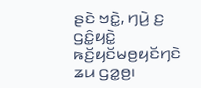ꤔꤢꤧ ꤠꤢꤧ꤭, ꤚꤣꤧ꤬ ꤢ꤬ ꤞꤢꤨ꤭ꤟꤢꤧ꤭ ꤒꤢꤩ꤬ꤟꤢꤩꤗꤥ꤬ꤟꤢꤩꤚꤢꤧ ꤘꤣ ꤞꤤ꤭ꤥ꤬꤯